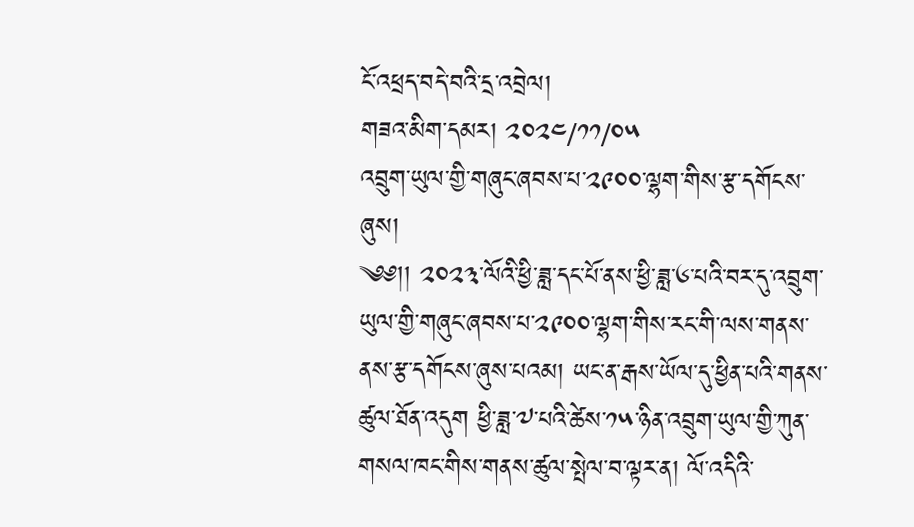ངོ་འཕྲད་བདེ་བའི་དྲ་འབྲེལ།
གཟའ་མིག་དམར། ༢༠༢༤/༡༡/༠༥
འབྲུག་ཡུལ་གྱི་གཞུང་ཞབས་པ་༢༩༠༠་ལྷག་གིས་རྩ་དགོངས་ཞུས།
༄༅།། ༢༠༢༣་ལོའི་ཕྱི་ཟླ་དང་པོ་ནས་ཕྱི་ཟླ་༦་པའི་བར་དུ་འབྲུག་ཡུལ་གྱི་གཞུང་ཞབས་པ་༢༩༠༠་ལྷག་གིས་རང་གི་ལས་གནས་ནས་རྩ་དགོངས་ཞུས་པའམ། ཡང་ན་རྒས་ཡོལ་དུ་ཕྱིན་པའི་གནས་ཚུལ་ཐོན་འདུག ཕྱི་ཟླ་༧་པའི་ཚེས་༡༥་ཉིན་འབྲུག་ཡུལ་གྱི་ཀུན་གསལ་ཁང་གིས་གནས་ཚུལ་སྤེལ་བ་ལྟར་ན། ལོ་འདིའི་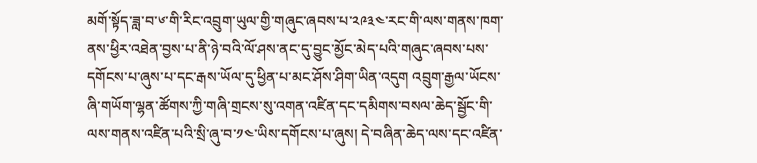མགོ་སྟོད་ཟླ་བ་༦་གི་རིང་འབྲུག་ཡུལ་གྱི་གཞུང་ཞབས་པ་༢༩༣༤་རང་གི་ལས་གནས་ཁག་ནས་ཕྱིར་འཐེན་བྱས་པ་ནི་ཉེ་བའི་ལོ་ཤས་ནང་དུ་བྱུང་མྱོང་མེད་པའི་གཞུང་ཞབས་པས་དགོངས་པ་ཞུས་པ་དང་རྒས་ཡོལ་དུ་ཕྱིན་པ་མང་ཤོས་ཤིག་ཡིན་འདུག འབྲུག་རྒྱལ་ཡོངས་ཞི་གཡོག་ལྷན་ཚོགས་ཀྱི་གཞི་གྲངས་སུ་འགན་འཛིན་དང་དམིགས་བསལ་ཆེད་སྦྱོང་གི་ལས་གནས་འཛིན་པའི་སྲི་ཞུ་བ་༡༤་ཡིས་དགོངས་པ་ཞུས། དེ་བཞིན་ཆེད་ལས་དང་འཛིན་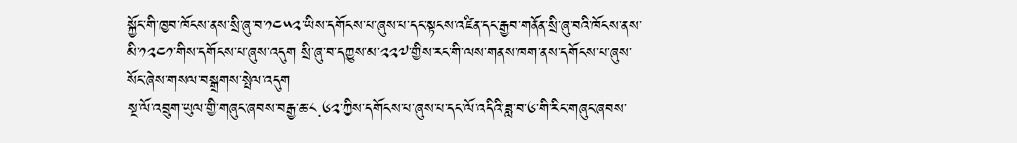སྐྱོང་གི་ཁྱབ་ཁོངས་ནས་སྲི་ཞུ་བ་༡༤༥༢་ཡིས་དགོངས་པ་ཞུས་པ་དང་སྟངས་འཛིན་དང་རྒྱབ་གནོན་སྲི་ཞུ་བའི་ཁོངས་ནས་མི་༡༢༤༡་གིས་དགོངས་པ་ཞུས་འདུག སྲི་ཞུ་བ་དཀྱུས་མ་༢༢༧་གྱིས་རང་གི་ལས་གནས་ཁག་ནས་དགོངས་པ་ཞུས་སོང་ཞེས་གསལ་བསྒྲགས་སྤེལ་འདུག
སྔ་ལོ་འབྲུག་ཡུལ་གྱི་གཞུང་ཞབས་བརྒྱ་ཆ་༨.༦༢་ཀྱིས་དགོངས་པ་ཞུས་པ་དང་ལོ་འདིའི་ཟླ་བ་༦་གི་རིང་གཞུང་ཞབས་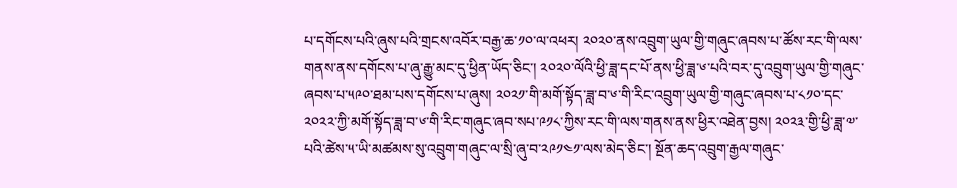པ་དགོངས་པའི་ཞུས་པའི་གྲངས་འབོར་བརྒྱ་ཆ་༡༠་ལ་འཕར། ༢༠༢༠་ནས་འབྲུག་ཡུལ་གྱི་གཞུང་ཞབས་པ་ཚོས་རང་གི་ལས་གནས་ནས་དགོངས་པ་ཞུ་རྒྱུ་མང་དུ་ཕྱིན་ཡོད་ཅིང་། ༢༠༢༠་ལོའི་ཕྱི་ཟླ་དང་པོ་ནས་ཕྱི་ཟླ་༦་པའི་བར་དུ་འབྲུག་ཡུལ་གྱི་གཞུང་ཞབས་པ་༥༩༠་ཐམ་པས་དགོངས་པ་ཞུས། ༢༠༢༡་གི་མགོ་སྟོད་ཟླ་བ་༦་གི་རིང་འབྲུག་ཡུལ་གྱི་གཞུང་ཞབས་པ་༨༡༠་དང་༢༠༢༢་ཀྱི་མགོ་སྟོད་ཟླ་བ་༦་གི་རིང་གཞུང་ཞབ་སཔ་༩༡༨་ཀྱིས་རང་གི་ལས་གནས་ནས་ཕྱིར་འཐེན་བྱས། ༢༠༢༣་གྱི་ཕྱི་ཟླ་༧་པའི་ཚེས་༥་ཡི་མཚམས་སུ་འབྲུག་གཞུང་ལ་སྲི་ཞུ་བ་༢༩༡༤༡་ལས་མེད་ཅིང་། སྔོན་ཆད་འབྲུག་རྒྱལ་གཞུང་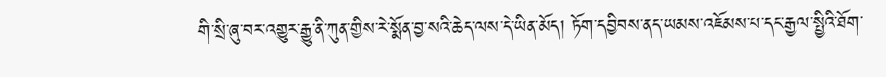གི་སྲི་ཞུ་བར་འགྱུར་རྒྱུ་ནི་ཀུན་གྱིས་རེ་སྨོན་བྱ་སའི་ཆེད་ལས་དེ་ཡིན་མོད། ཏོག་དབྱིབས་ནད་ཡམས་འཇོམས་པ་དང་རྒྱལ་སྤྱིའི་ཐོག་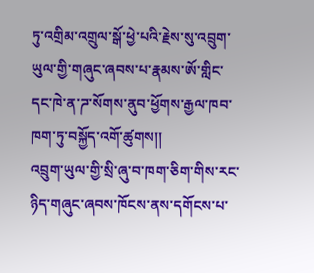ཏུ་འགྲིམ་འགྲུལ་སྒོ་ཕྱེ་པའི་རྗེས་སུ་འབྲུག་ཡུལ་གྱི་གཞུང་ཞབས་པ་རྣམས་ཨོ་གླིང་དང་ཁེ་ན་ཌ་སོགས་ནུབ་ཕྱོགས་རྒྱལ་ཁབ་ཁག་ཏུ་བསྐྱོད་འགོ་ཚུགས།།
འབྲུག་ཡུལ་གྱི་སྲི་ཞུ་བ་ཁག་ཅིག་གིས་རང་ཉིད་གཞུང་ཞབས་ཁོངས་ནས་དགོངས་པ་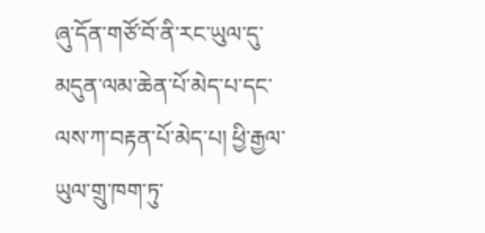ཞུ་དོན་གཙོ་བོ་ནི་རང་ཡུལ་དུ་མདུན་ལམ་ཆེན་པོ་མེད་པ་དང་ལས་ཀ་བརྟན་པོ་མེད་པ། ཕྱི་རྒྱལ་ཡུལ་གྲུ་ཁག་ཏུ་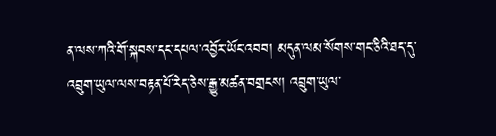ན་ལས་ཀའི་གོ་སྐབས་དང་དཔལ་འབྱོར་ཡོང་འབབ། མདུན་ལམ་སོགས་གང་ཅིའི་ཐད་དུ་འབྲུག་ཡུལ་ལས་བརྟན་པོ་རེད་ཅེས་རྒྱུ་མཚན་བགྲངས། འབྲུག་ཡུལ་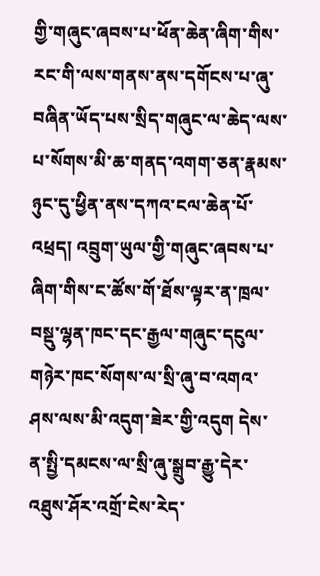གྱི་གཞུང་ཞབས་པ་ཕོན་ཆེན་ཞིག་གིས་རང་གི་ལས་གནས་ནས་དགོངས་པ་ཞུ་བཞིན་ཡོད་པས་སྲིད་གཞུང་ལ་ཆེད་ལས་པ་སོགས་མི་ཆ་གནད་འགག་ཅན་རྣམས་ཉུང་དུ་ཕྱིན་ནས་དཀའ་ངལ་ཆེན་པོ་འཕྲད། འབྲུག་ཡུལ་གྱི་གཞུང་ཞབས་པ་ཞིག་གིས་ང་ཚོས་གོ་ཐོས་ལྟར་ན་ཁྲལ་བསྡུ་ལྷན་ཁང་དང་རྒྱལ་གཞུང་དངུལ་གཉེར་ཁང་སོགས་ལ་སྲི་ཞུ་བ་འགའ་ཤས་ལས་མི་འདུག་ཟེར་གྱི་འདུག དེས་ན་སྤྱི་དམངས་ལ་སྲི་ཞུ་སྒྲུབ་རྒྱུ་དེར་འཐུས་ཤོར་འགྲོ་ངེས་རེད་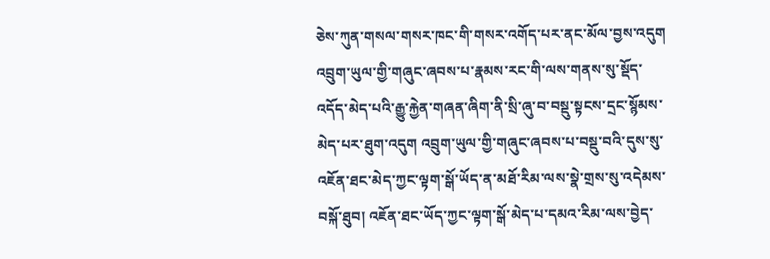ཅེས་ཀུན་གསལ་གསར་ཁང་གི་གསར་འགོད་པར་ནང་མོལ་བྱས་འདུག
འབྲུག་ཡུལ་གྱི་གཞུང་ཞབས་པ་རྣམས་རང་གི་ལས་གནས་སུ་སྡོད་འདོད་མེད་པའི་རྒྱུ་རྐྱེན་གཞན་ཞིག་ནི་སྲི་ཞུ་བ་བསྡུ་སྟངས་དྲང་སྙོམས་མེད་པར་ཐུག་འདུག འབྲུག་ཡུལ་གྱི་གཞུང་ཞབས་པ་བསྡུ་བའི་དུས་སུ་འཇོན་ཐང་མེད་ཀྱང་ལྟག་སྒོ་ཡོད་ན་མཐོ་རིམ་ལས་སྣེ་གྲས་སུ་འདེམས་བསྐོ་ཐུབ། འཇོན་ཐང་ཡོད་ཀྱང་ལྟག་སྒོ་མེད་པ་དམའ་རིམ་ལས་བྱེད་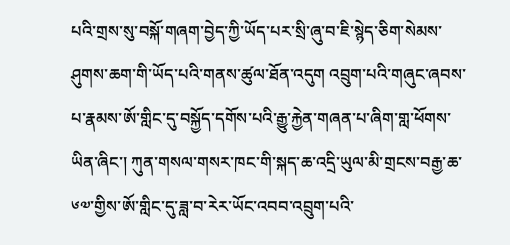པའི་གྲས་སུ་བསྐོ་གཞག་བྱེད་ཀྱི་ཡོད་པར་སྲི་ཞུ་བ་ཇི་སྙེད་ཅིག་སེམས་ཤུགས་ཆག་གི་ཡོད་པའི་གནས་ཚུལ་ཐོན་འདུག འབྲུག་པའི་གཞུང་ཞབས་པ་རྣམས་ཨོ་གླིང་དུ་བསྐྱོད་དགོས་པའི་རྒྱུ་རྐྱེན་གཞན་པ་ཞིག་གླ་ཕོགས་ཡིན་ཞིང་། ཀུན་གསལ་གསར་ཁང་གི་སྐད་ཆ་འདྲི་ཡུལ་མི་གྲངས་བརྒྱ་ཆ་༦༧་གྱིས་ཨོ་གླིང་དུ་ཟླ་བ་རེར་ཡོང་འབབ་འབྲུག་པའི་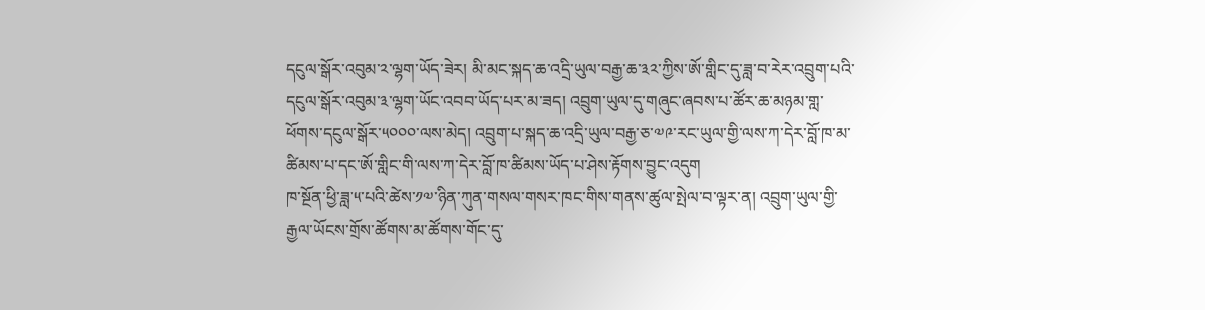དངུལ་སྒོར་འབུམ་༢་ལྷག་ཡོད་ཟེར། མི་མང་སྐད་ཆ་འདྲི་ཡུལ་བརྒྱ་ཆ་༣༢་ཀྱིས་ཨོ་གླིང་དུ་ཟླ་བ་རེར་འབྲུག་པའི་དངུལ་སྒོར་འབུམ་༣་ལྷག་ཡོང་འབབ་ཡོད་པར་མ་ཟད། འབྲུག་ཡུལ་དུ་གཞུང་ཞབས་པ་ཚོར་ཆ་མཉམ་གླ་ཕོགས་དངུལ་སྒོར་༥༠༠༠་ལས་མེད། འབྲུག་པ་སྐད་ཆ་འདྲི་ཡུལ་བརྒྱ་ཅ་༧༩་རང་ཡུལ་གྱི་ལས་ཀ་དེར་བློ་ཁ་མ་ཚིམས་པ་དང་ཨོ་གླིང་གི་ལས་ཀ་དེར་བློ་ཁ་ཚིམས་ཡོད་པ་ཤེས་རྟོགས་བྱུང་འདུག
ཁ་སྔོན་ཕྱི་ཟླ་༥་པའི་ཚེས་༡༧་ཉིན་ཀུན་གསལ་གསར་ཁང་གིས་གནས་ཚུལ་སྤེལ་བ་ལྟར་ན། འབྲུག་ཡུལ་གྱི་རྒྱལ་ཡོངས་གྲོས་ཚོགས་མ་ཚོགས་གོང་དུ་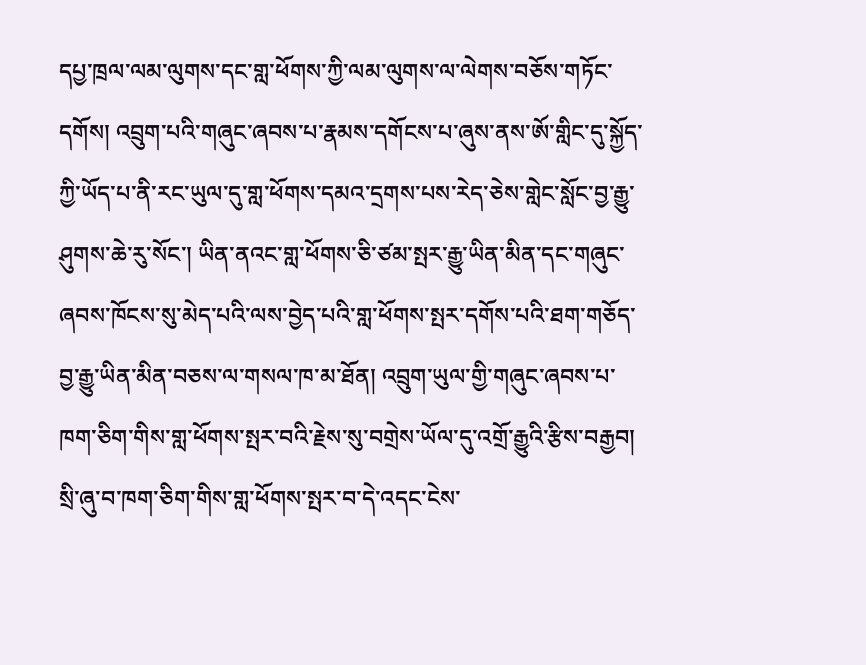དཔྱ་ཁྲལ་ལམ་ལུགས་དང་གླ་ཕོགས་ཀྱི་ལམ་ལུགས་ལ་ལེགས་བཅོས་གཏོང་དགོས། འབྲུག་པའི་གཞུང་ཞབས་པ་རྣམས་དགོངས་པ་ཞུས་ནས་ཨོ་གླིང་དུ་སྐྱོད་ཀྱི་ཡོད་པ་ནི་རང་ཡུལ་དུ་གླ་ཕོགས་དམའ་དྲགས་པས་རེད་ཅེས་གླེང་སློང་བྱ་རྒྱུ་ཤུགས་ཆེ་རུ་སོང་། ཡིན་ནའང་གླ་ཕོགས་ཅི་ཙམ་སྤར་རྒྱུ་ཡིན་མིན་དང་གཞུང་ཞབས་ཁོངས་སུ་མེད་པའི་ལས་བྱེད་པའི་གླ་ཕོགས་སྤར་དགོས་པའི་ཐག་གཅོད་བྱ་རྒྱུ་ཡིན་མིན་བཅས་ལ་གསལ་ཁ་མ་ཐོན། འབྲུག་ཡུལ་གྱི་གཞུང་ཞབས་པ་ཁག་ཅིག་གིས་གླ་ཕོགས་སྤར་བའི་རྗེས་སུ་བགྲེས་ཡོལ་དུ་འགྲོ་རྒྱུའི་རྩིས་བརྒྱབ། སྲི་ཞུ་བ་ཁག་ཅིག་གིས་གླ་ཕོགས་སྤར་བ་དེ་འདང་ངེས་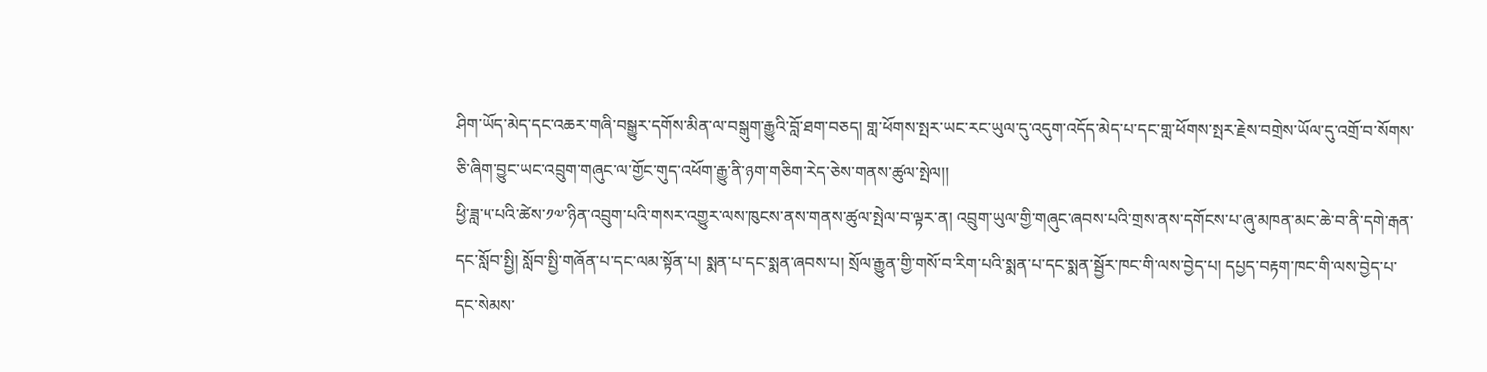ཤིག་ཡོད་མེད་དང་འཆར་གཞི་བསྒྱུར་དགོས་མིན་ལ་བསྒུག་རྒྱུའི་བློ་ཐག་བཅད། གླ་ཕོགས་སྤར་ཡང་རང་ཡུལ་དུ་འདུག་འདོད་མེད་པ་དང་གླ་ཕོགས་སྤར་རྗེས་བགྲེས་ཡོལ་དུ་འགྲོ་བ་སོགས་ཅི་ཞིག་བྱུང་ཡང་འབྲུག་གཞུང་ལ་གྱོང་གུད་འཕོག་རྒྱུ་ནི་ཉག་གཅིག་རེད་ཅེས་གནས་ཚུལ་སྤེལ།།
ཕྱི་ཟླ་༥་པའི་ཚེས་༡༧་ཉིན་འབྲུག་པའི་གསར་འགྱུར་ལས་ཁུངས་ནས་གནས་ཚུལ་སྤེལ་བ་ལྟར་ན། འབྲུག་ཡུལ་གྱི་གཞུང་ཞབས་པའི་གྲས་ནས་དགོངས་པ་ཞུ་མཁན་མང་ཆེ་བ་ནི་དགེ་རྒན་དང་སློབ་སྤྱི། སློབ་སྤྱི་གཞོན་པ་དང་ལམ་སྟོན་པ། སྨན་པ་དང་སྨན་ཞབས་པ། སྲོལ་རྒྱུན་གྱི་གསོ་བ་རིག་པའི་སྨན་པ་དང་སྨན་སྦྱོར་ཁང་གི་ལས་བྱེད་པ། དཔྱད་བརྟག་ཁང་གི་ལས་བྱེད་པ་དང་སེམས་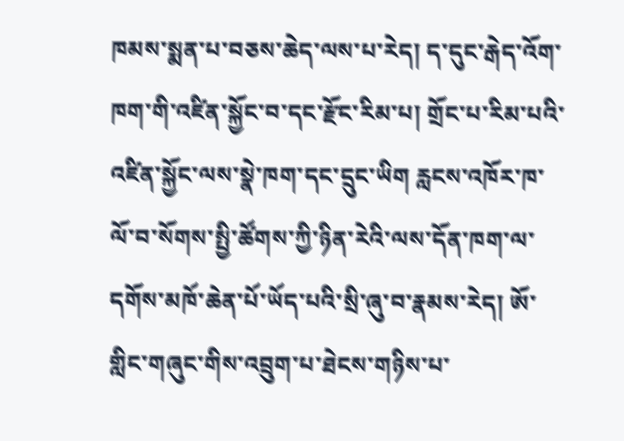ཁམས་སྨན་པ་བཅས་ཆེད་ལས་པ་རེད། ད་དུང་རྒེད་འོག་ཁག་གི་འཛིན་སྐྱོང་བ་དང་རྫོང་རིམ་པ། གྲོང་པ་རིམ་པའི་འཛིན་སྐྱོང་ལས་སྣེ་ཁག་དང་དྲུང་ཡིག རླངས་འཁོར་ཁ་ལོ་བ་སོགས་སྤྱི་ཚོགས་ཀྱི་ཉིན་རེའི་ལས་དོན་ཁག་ལ་དགོས་མཁོ་ཆེན་པོ་ཡོད་པའི་སྲི་ཞུ་བ་རྣམས་རེད། ཨོ་གླིང་གཞུང་གིས་འབྲུག་པ་ཐེངས་གཉིས་པ་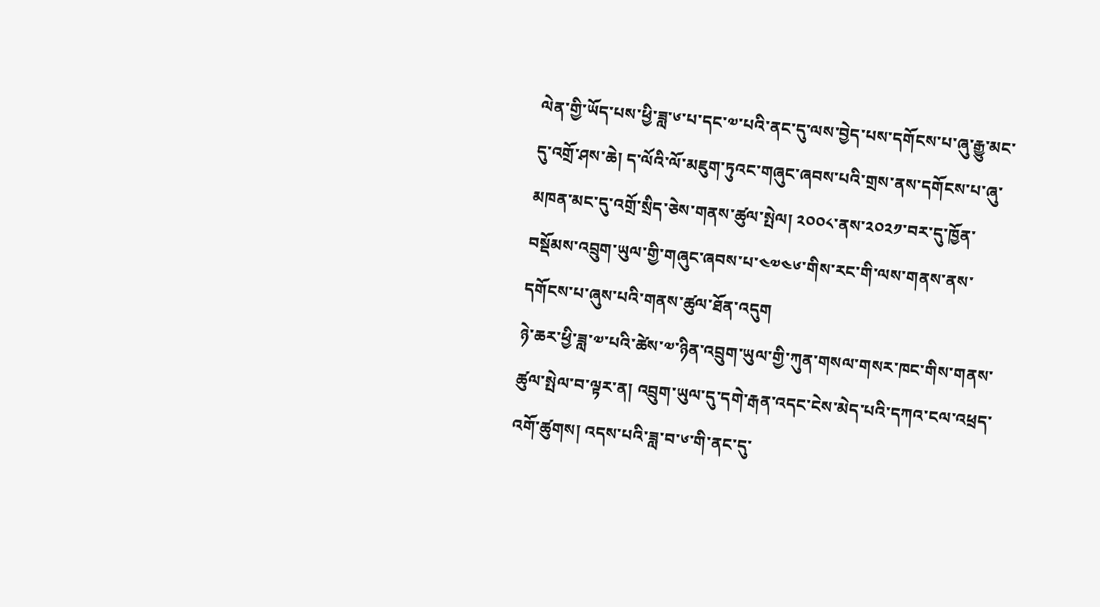ལེན་གྱི་ཡོད་པས་ཕྱི་ཟླ་༦་པ་དང་༧་པའི་ནང་དུ་ལས་བྱེད་པས་དགོངས་པ་ཞུ་རྒྱུ་མང་དུ་འགྲོ་ཤས་ཆེ། ད་ལོའི་ལོ་མཇུག་ཏུའང་གཞུང་ཞབས་པའི་གྲས་ནས་དགོངས་པ་ཞུ་མཁན་མང་དུ་འགྲོ་སྲིད་ཅེས་གནས་ཚུལ་སྤེལ། ༢༠༠༨་ནས་༢༠༢༡་བར་དུ་ཁྱོན་བསྡོམས་འབྲུག་ཡུལ་གྱི་གཞུང་ཞབས་པ་༤༧༤༦་གིས་རང་གི་ལས་གནས་ནས་དགོངས་པ་ཞུས་པའི་གནས་ཚུལ་ཐོན་འདུག
ཉེ་ཆར་ཕྱི་ཟླ་༧་པའི་ཚེས་༧་ཉིན་འབྲུག་ཡུལ་གྱི་ཀུན་གསལ་གསར་ཁང་གིས་གནས་ཚུལ་སྤེལ་བ་ལྟར་ན། འབྲུག་ཡུལ་དུ་དགེ་རྒན་འདང་ངེས་མེད་པའི་དཀའ་ངལ་འཕྲད་འགོ་ཚུགས། འདས་པའི་ཟླ་བ་༦་གི་ནང་དུ་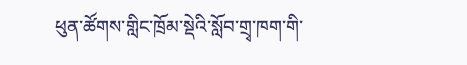ཕུན་ཚོགས་གླིང་ཁྲོམ་སྡེའི་སློབ་གྲྭ་ཁག་གི་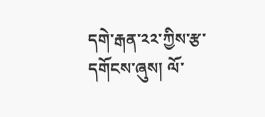དགེ་རྒན་༢༢་ཀྱིས་རྩ་དགོངས་ཞུས། ལོ་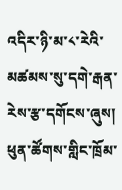འདིར་ཉི་མ་༨་རེའི་མཚམས་སུ་དགེ་རྒན་རེས་རྩ་དགོངས་ཞུས། ཕུན་ཚོགས་གླིང་ཁྲོམ་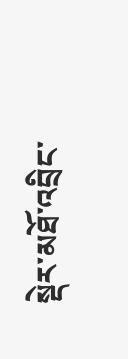སྡེར་མཐོ་འབྲིང་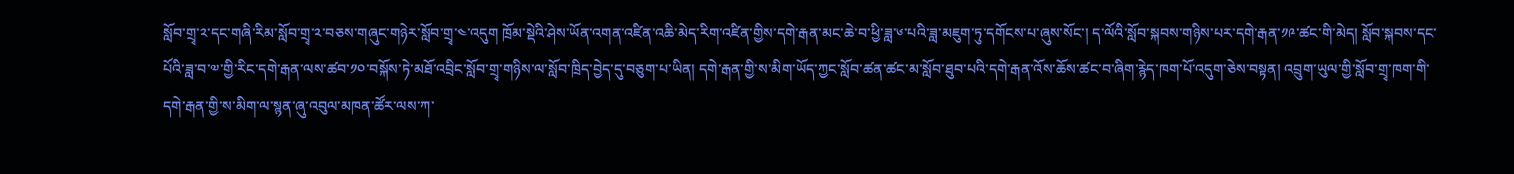སློབ་གྲྭ་༢་དང་གཞི་རིམ་སློབ་གྲྭ་༢་བཅས་གཞུང་གཉེར་སློབ་གྲྭ་༤་འདུག ཁྲོམ་སྡེའི་ཤེས་ཡོན་འགན་འཛིན་འཆི་མེད་རིག་འཛིན་གྱིས་དགེ་རྒན་མང་ཆེ་བ་ཕྱི་ཟླ་༦་པའི་ཟླ་མཇུག་ཏུ་དགོངས་པ་ཞུས་སོང་། ད་ལོའི་སློབ་སྐབས་གཉིས་པར་དགེ་རྒན་༡༩་ཚང་གི་མེད། སློབ་སྐབས་དང་པོའི་ཟླ་བ་༧་གྱི་རིང་དགེ་རྒན་ལས་ཚབ་༡༠་བསྐོས་ཏེ་མཐོ་འབྲིང་སློབ་གྲྭ་གཉིས་ལ་སློབ་ཁྲིད་བྱེད་དུ་བཅུག་པ་ཡིན། དགེ་རྒན་གྱི་ས་མིག་ཡོད་ཀྱང་སློབ་ཚན་ཚང་མ་སློབ་ཐུབ་པའི་དགེ་རྒན་འོས་ཆོས་ཚང་བ་ཞིག་རྙེད་ཁག་པོ་འདུག་ཅེས་བསྟན། འབྲུག་ཡུལ་གྱི་སློབ་གྲྭ་ཁག་གི་དགེ་རྒན་གྱི་ས་མིག་ལ་སྙན་ཞུ་འབུལ་མཁན་ཚོར་ལས་ཀ་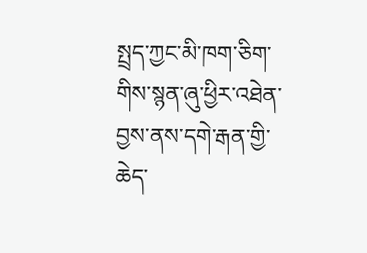སྤྲད་ཀྱང་མི་ཁག་ཅིག་གིས་སྙན་ཞུ་ཕྱིར་འཐེན་བྱས་ནས་དགེ་རྒན་གྱི་ཆེད་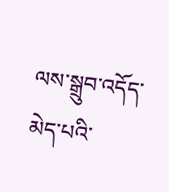ལས་སྒྲུབ་འདོད་མེད་པའི་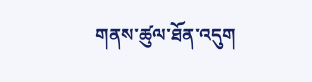གནས་ཚུལ་ཐོན་འདུག